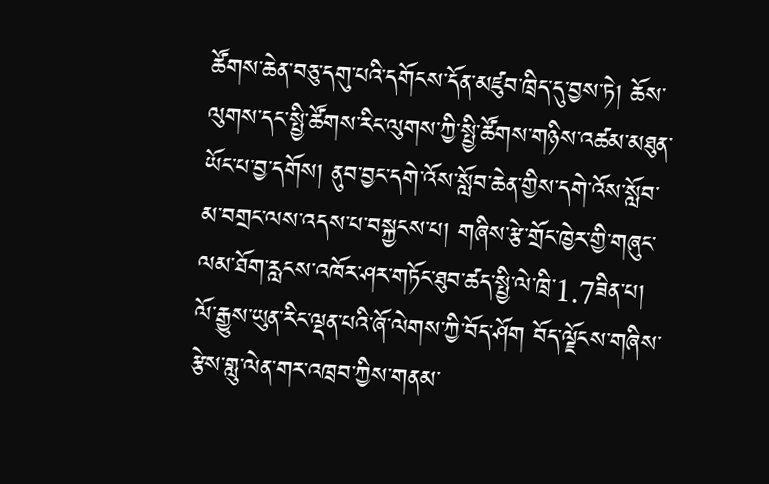ཚོགས་ཆེན་བཅུ་དགུ་པའི་དགོངས་དོན་མཛུབ་ཁྲིད་དུ་བྱས་ཏེ། ཆོས་ལུགས་དང་སྤྱི་ཚོགས་རིང་ལུགས་ཀྱི་སྤྱི་ཚོགས་གཉིས་འཚམ་མཐུན་ཡོང་པ་བྱ་དགོས། ནུབ་བྱང་དགེ་འོས་སློབ་ཆེན་གྱིས་དགེ་འོས་སློབ་མ་བགྲང་ལས་འདས་པ་བསྐྱངས་པ། གཞིས་རྩེ་གྲོང་ཁྱེར་གྱི་གཞུང་ལམ་ཐོག་རླངས་འཁོར་ཤར་གཏོང་ཐུབ་ཚད་སྤྱི་ལེ་ཁྲི་1.7ཟིན་པ། ལོ་རྒྱུས་ཡུན་རིང་ལྡན་པའི་ཞོ་ལེགས་ཀྱི་བོད་ཤོག བོད་ལྗོངས་གཞིས་རྩེས་གླུ་ལེན་གར་འཁྲབ་ཀྱིས་གནམ་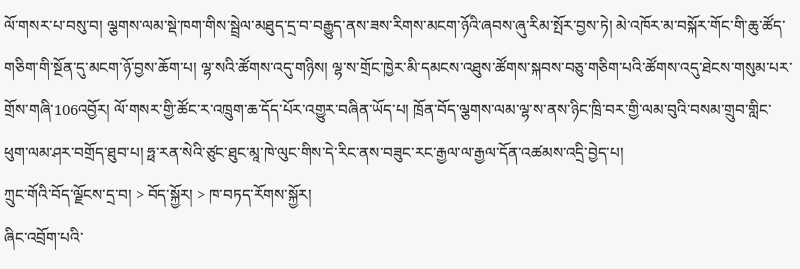ལོ་གསར་པ་བསུ་བ། ལྕགས་ལམ་སྡེ་ཁག་གིས་སྦྲེལ་མཐུད་དྲ་བ་བརྒྱུད་ནས་ཟས་རིགས་མངག་ཉོའི་ཞབས་ཞུ་རིམ་སྤོར་བྱས་ཏེ། མེ་འཁོར་མ་བསྐོར་གོང་གི་ཆུ་ཚོད་གཅིག་གི་སྔོན་དུ་མངག་ཉོ་བྱས་ཆོག་པ། ལྷ་སའི་ཚོགས་འདུ་གཉིས། ལྷ་ས་གྲོང་ཁྱེར་མི་དམངས་འཐུས་ཚོགས་སྐབས་བཅུ་གཅིག་པའི་ཚོགས་འདུ་ཐེངས་གསུམ་པར་གྲོས་གཞི་106འབྱོར། ལོ་གསར་གྱི་ཚོང་ར་འཁྲུག་ཆ་དོད་པོར་འགྱུར་བཞིན་ཡོད་པ། ཁྲོན་བོད་ལྕགས་ལམ་ལྷ་ས་ནས་ཉིང་ཁྲི་བར་གྱི་ལམ་བུའི་བསམ་གྲུབ་གླིང་ཕུག་ལམ་ཤར་བགྲོད་ཐུབ་པ། ཧྥ་རན་སེའི་ཙུང་ཐུང་མཱ་ཁེ་ལུང་གིས་དེ་རིང་ནས་བཟུང་རང་རྒྱལ་ལ་རྒྱལ་དོན་འཚམས་འདྲི་བྱེད་པ།
ཀྲུང་གོའི་བོད་ལྗོངས་དྲ་བ། > བོད་སྐྱོར། > ཁ་བཏད་རོགས་སྐྱོར།
ཞིང་འབྲོག་པའི་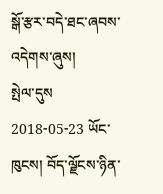སྒོ་རྩར་བདེ་ཐང་ཞབས་འདེགས་ཞུས།
སྤེལ་དུས 2018-05-23 ཡོང་ཁུངས། བོད་ལྗོངས་ཉིན་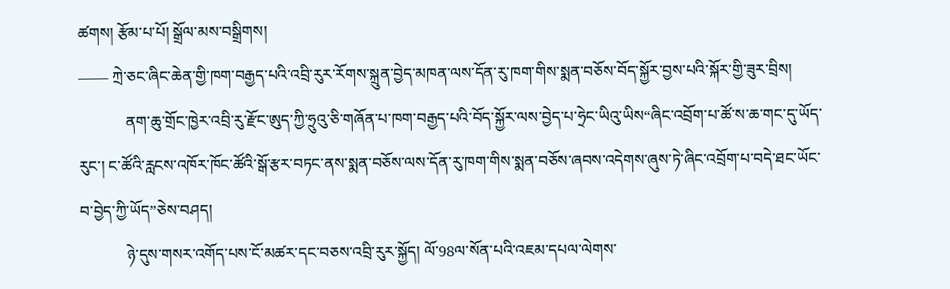ཚགས། རྩོམ་པ་པོ། སྒྲོལ་མས་བསྒྲིགས།
—— ཀྲེ་ཅང་ཞིང་ཆེན་གྱི་ཁག་བརྒྱད་པའི་འབྲི་རུར་རོགས་སྐྲུན་བྱེད་མཁན་ལས་དོན་རུ་ཁག་གིས་སྨན་བཅོས་བོད་སྐྱོར་བྱས་པའི་སྐོར་གྱི་ཟུར་བྲིས།
            ནག་ཆུ་གྲོང་ཁྱེར་འབྲི་རུ་རྫོང་ཨུད་ཀྱི་ཧྲུའུ་ཅི་གཞོན་པ་ཁག་བརྒྱད་པའི་བོད་སྐྱོར་ལས་བྱེད་པ་ཧྲེང་ཡིའུ་ཡིས“ཞིང་འབྲོག་པ་ཚོ་ས་ཆ་གང་དུ་ཡོད་རུང་། ང་ཚོའི་རླངས་འཁོར་ཁོང་ཚོའི་སྒོ་རྩར་བཏང་ནས་སྨན་བཅོས་ལས་དོན་རུ་ཁག་གིས་སྨན་བཅོས་ཞབས་འདེགས་ཞུས་ཏེ་ཞིང་འབྲོག་པ་བདེ་ཐང་ཡོང་བ་བྱེད་ཀྱི་ཡོད”ཅེས་བཤད།
            ཉེ་དུས་གསར་འགོད་པས་ངོ་མཚར་དང་བཅས་འབྲི་རུར་སྐྱོད། ལོ་98ལ་སོན་པའི་འཇམ་དཔལ་ལེགས་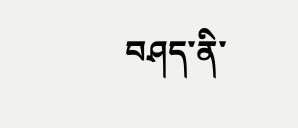བཤད་ནི་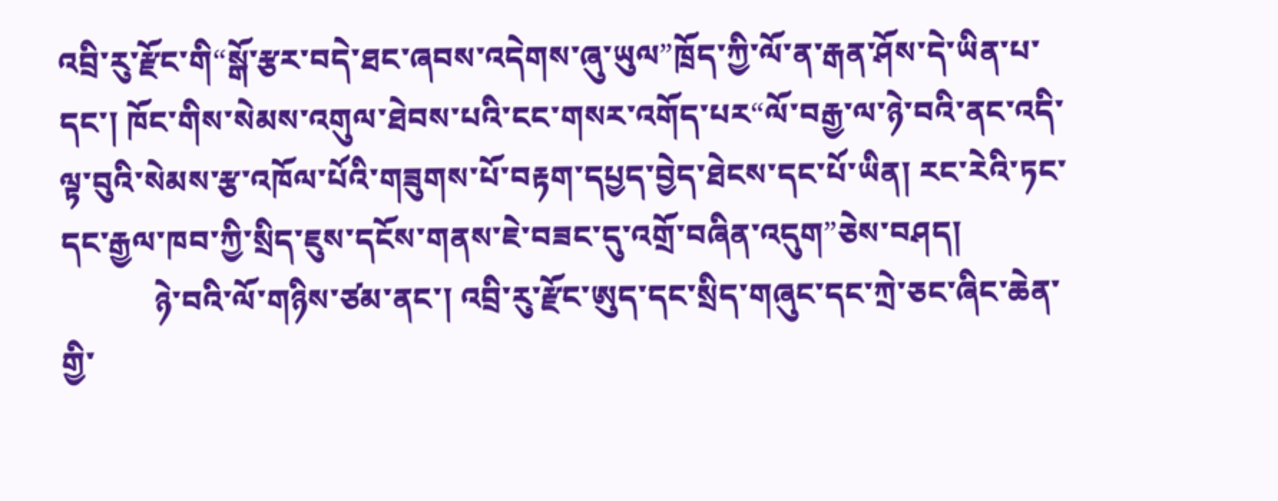འབྲི་རུ་རྫོང་གི“སྒོ་རྩར་བདེ་ཐང་ཞབས་འདེགས་ཞུ་ཡུལ”ཁྲོད་ཀྱི་ལོ་ན་རྒན་ཤོས་དེ་ཡིན་པ་དང་། ཁོང་གིས་སེམས་འགུལ་ཐེབས་པའི་ངང་གསར་འགོད་པར“ལོ་བརྒྱ་ལ་ཉེ་བའི་ནང་འདི་ལྟ་བུའི་སེམས་རྩ་འཁོལ་པོའི་གཟུགས་པོ་བརྟག་དཔྱད་བྱེད་ཐེངས་དང་པོ་ཡིན། རང་རེའི་ཏང་དང་རྒྱལ་ཁབ་ཀྱི་སྲིད་ཇུས་དངོས་གནས་ཇེ་བཟང་དུ་འགྲོ་བཞིན་འདུག”ཅེས་བཤད།
            ཉེ་བའི་ལོ་གཉིས་ཙམ་ནང་། འབྲི་རུ་རྫོང་ཨུད་དང་སྲིད་གཞུང་དང་ཀྲེ་ཅང་ཞིང་ཆེན་གྱི་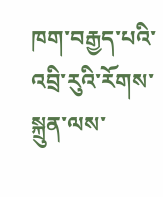ཁག་བརྒྱད་པའི་འབྲི་རུའི་རོགས་སྐྲུན་ལས་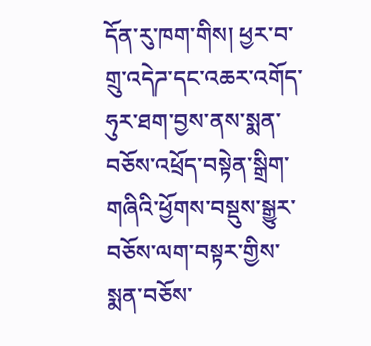དོན་རུ་ཁག་གིས། ཕྱར་བ་གྲུ་འདེཌ་དང་འཆར་འགོད་ཧུར་ཐག་བྱས་ནས་སྨན་བཅོས་འཕྲོད་བསྟེན་སྒྲིག་གཞིའི་ཕྱོགས་བསྡུས་སྒྱུར་བཅོས་ལག་བསྟར་གྱིས་སྨན་བཅོས་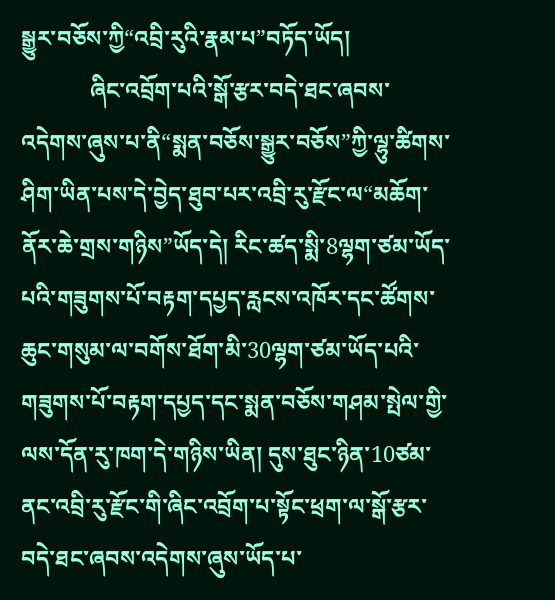སྒྱུར་བཅོས་ཀྱི“འབྲི་རུའི་རྣམ་པ”བཏོད་ཡོད།
            ཞིང་འབྲོག་པའི་སྒོ་རྩར་བདེ་ཐང་ཞབས་འདེགས་ཞུས་པ་ནི“སྨན་བཅོས་སྒྱུར་བཅོས”ཀྱི་ལྷུ་ཚིགས་ཤིག་ཡིན་པས་དེ་བྱེད་ཐུབ་པར་འབྲི་རུ་རྫོང་ལ“མཆོག་ནོར་ཆེ་གྲས་གཉིས”ཡོད་དེ། རིང་ཚད་སྨི་8ལྷག་ཙམ་ཡོད་པའི་གཟུགས་པོ་བརྟག་དཔྱད་རླངས་འཁོར་དང་ཚོགས་ཆུང་གསུམ་ལ་བགོས་ཐོག་མི་30ལྷག་ཙམ་ཡོད་པའི་གཟུགས་པོ་བརྟག་དཔྱད་དང་སྨན་བཅོས་གཤམ་སྤེལ་གྱི་ལས་དོན་རུ་ཁག་དེ་གཉིས་ཡིན། དུས་ཐུང་ཉིན་10ཙམ་ནང་འབྲི་རུ་རྫོང་གི་ཞིང་འབྲོག་པ་སྟོང་ཕྲག་ལ་སྒོ་རྩར་བདེ་ཐང་ཞབས་འདེགས་ཞུས་ཡོད་པ་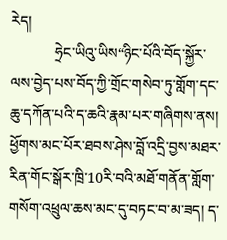རེད།
            ཧྲེང་ཡིའུ་ཡིས“ཉིང་པོའི་བོད་སྐྱོར་ལས་བྱེད་པས་བོད་ཀྱི་གྲོང་གསེབ་ཏུ་གློག་དང་ཆུ་དཀོན་པའི་ད་ཆའི་རྣམ་པར་གཞིགས་ནས། ཕྱོགས་མང་པོར་ཐབས་ཤེས་བློ་འདྲི་བྱས་མཐར་རིན་གོང་སྒོར་ཁྲི་10རི་བའི་མཐོ་གནོན་གློག་གསོག་འཕྲུལ་ཆས་མང་དུ་བཏང་བ་མ་ཟད། ད་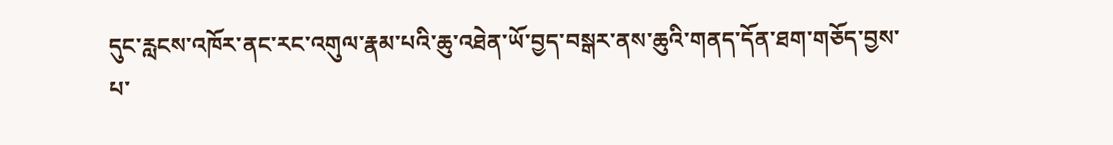དུང་རླངས་འཁོར་ནང་རང་འགུལ་རྣམ་པའི་ཆུ་འཐེན་ཡོ་བྱད་བསྒར་ནས་ཆུའི་གནད་དོན་ཐག་གཅོད་བྱས་པ་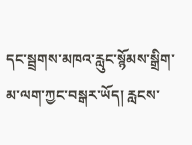དང་སྦྲགས་མཁའ་རླུང་སྙོམས་སྒྲིག་མ་ལག་ཀྱང་བསྒར་ཡོད། རླངས་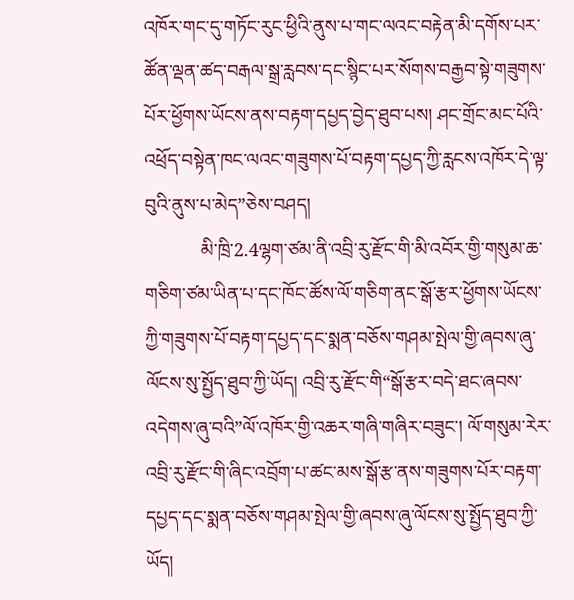འཁོར་གང་དུ་གཏོང་རུང་ཕྱིའི་ནུས་པ་གང་ལའང་བརྟེན་མི་དགོས་པར་ཚོན་ལྡན་ཚད་བརྒལ་སྒྲ་རླབས་དང་སྙིང་པར་སོགས་བརྒྱབ་སྟེ་གཟུགས་པོར་ཕྱོགས་ཡོངས་ནས་བརྟག་དཔྱད་བྱེད་ཐུབ་པས། ཤང་གྲོང་མང་པོའི་འཕྲོད་བསྟེན་ཁང་ལའང་གཟུགས་པོ་བརྟག་དཔྱད་ཀྱི་རླངས་འཁོར་དེ་ལྟ་བུའི་ནུས་པ་མེད”ཅེས་བཤད།
            མི་ཁྲི་2.4ལྷག་ཙམ་ནི་འབྲི་རུ་རྫོང་གི་མི་འབོར་གྱི་གསུམ་ཆ་གཅིག་ཙམ་ཡིན་པ་དང་ཁོང་ཚོས་ལོ་གཅིག་ནང་སྒོ་རྩར་ཕྱོགས་ཡོངས་ཀྱི་གཟུགས་པོ་བརྟག་དཔྱད་དང་སྨན་བཅོས་གཤམ་སྤེལ་གྱི་ཞབས་ཞུ་ལོངས་སུ་སྤྱོད་ཐུབ་ཀྱི་ཡོད། འབྲི་རུ་རྫོང་གི“སྒོ་རྩར་བདེ་ཐང་ཞབས་འདེགས་ཞུ་བའི”ལོ་འཁོར་གྱི་འཆར་གཞི་གཞིར་བཟུང་། ལོ་གསུམ་རེར་འབྲི་རུ་རྫོང་གི་ཞིང་འབྲོག་པ་ཚང་མས་སྒོ་རྩ་ནས་གཟུགས་པོར་བརྟག་དཔྱད་དང་སྨན་བཅོས་གཤམ་སྤེལ་གྱི་ཞབས་ཞུ་ལོངས་སུ་སྤྱོད་ཐུབ་ཀྱི་ཡོད།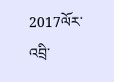2017ལོར་འབྲི་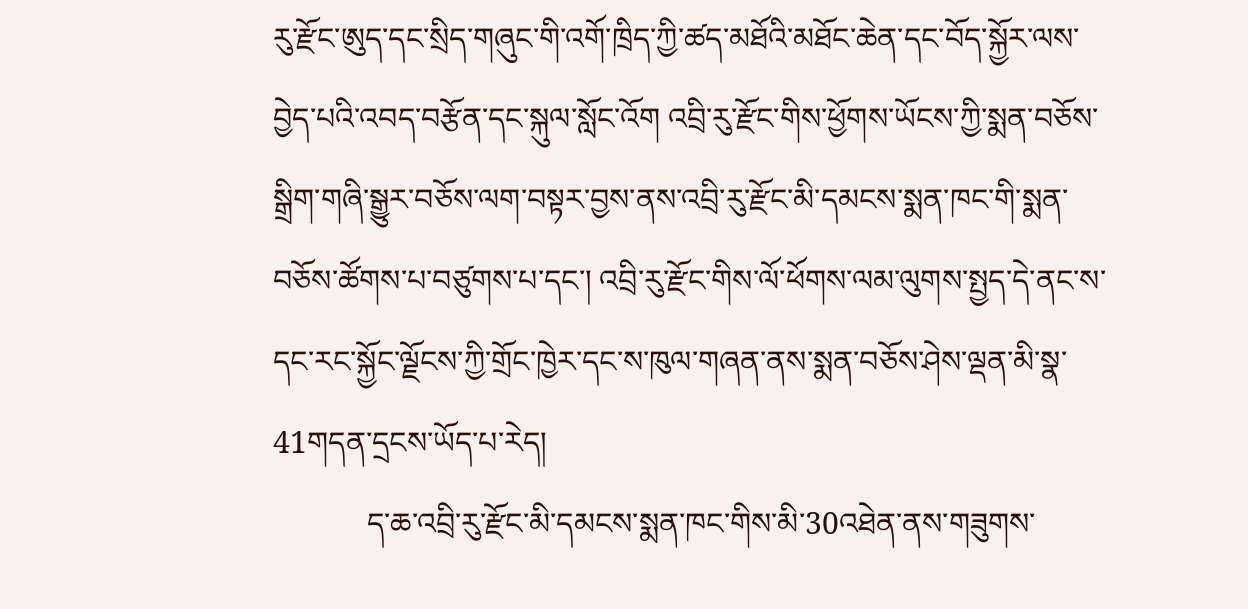རུ་རྫོང་ཨུད་དང་སྲིད་གཞུང་གི་འགོ་ཁྲིད་ཀྱི་ཚད་མཐོའི་མཐོང་ཆེན་དང་བོད་སྐྱོར་ལས་བྱེད་པའི་འབད་བརྩོན་དང་སྐུལ་སློང་འོག འབྲི་རུ་རྫོང་གིས་ཕྱོགས་ཡོངས་ཀྱི་སྨན་བཅོས་སྒྲིག་གཞི་སྒྱུར་བཅོས་ལག་བསྟར་བྱས་ནས་འབྲི་རུ་རྫོང་མི་དམངས་སྨན་ཁང་གི་སྨན་བཅོས་ཚོགས་པ་བཙུགས་པ་དང་། འབྲི་རུ་རྫོང་གིས་ལོ་ཕོགས་ལམ་ལུགས་སྤྱད་དེ་ནང་ས་དང་རང་སྐྱོང་ལྗོངས་ཀྱི་གྲོང་ཁྱེར་དང་ས་ཁུལ་གཞན་ནས་སྨན་བཅོས་ཤེས་ལྡན་མི་སྣ་41གདན་དྲངས་ཡོད་པ་རེད།
            ད་ཆ་འབྲི་རུ་རྫོང་མི་དམངས་སྨན་ཁང་གིས་མི་30འཐེན་ནས་གཟུགས་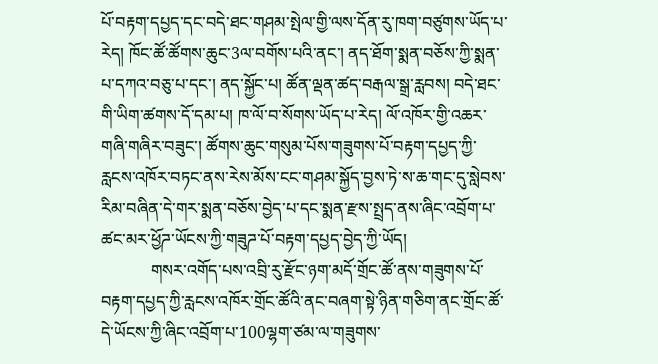པོ་བརྟག་དཔྱད་དང་བདེ་ཐང་གཤམ་སྤེལ་གྱི་ལས་དོན་རུ་ཁག་བཙུགས་ཡོད་པ་རེད། ཁོང་ཚོ་ཚོགས་ཆུང་3ལ་བགོས་པའི་ནང་། ནད་ཐོག་སྨན་བཅོས་ཀྱི་སྨན་པ་དཀའ་བཅུ་པ་དང་། ནད་སྐྱོང་པ། ཚོན་ལྡན་ཚད་བརྒལ་སྒྲ་རླབས། བདེ་ཐང་གི་ཡིག་ཚགས་དོ་དམ་པ། ཁ་ལོ་བ་སོགས་ཡོད་པ་རེད། ལོ་འཁོར་གྱི་འཆར་གཞི་གཞིར་བཟུང་། ཚོགས་ཆུང་གསུམ་པོས་གཟུགས་པོ་བརྟག་དཔྱད་ཀྱི་རླངས་འཁོར་བཏང་ནས་རེས་མོས་ངང་གཤམ་སྐྱོད་བྱས་ཏེ་ས་ཆ་གང་དུ་སླེབས་རིམ་བཞིན་དེ་གར་སྨན་བཅོས་བྱེད་པ་དང་སྨན་རྫས་སྤྲད་ནས་ཞིང་འབྲོག་པ་ཚང་མར་ཕྱོཌ་ཡོངས་ཀྱི་གཟུཌ་པོ་བརྟག་དཔྱད་བྱེད་ཀྱི་ཡོད།
            གསར་འགོད་པས་འབྲི་རུ་རྫོང་ཉག་མདོ་གྲོང་ཚོ་ནས་གཟུགས་པོ་བརྟག་དཔྱད་ཀྱི་རླངས་འཁོར་གྲོང་ཚོའི་ནང་བཞག་སྟེ་ཉིན་གཅིག་ནང་གྲོང་ཚོ་དེ་ཡོངས་ཀྱི་ཞིང་འབྲོག་པ་100ལྷག་ཙམ་ལ་གཟུགས་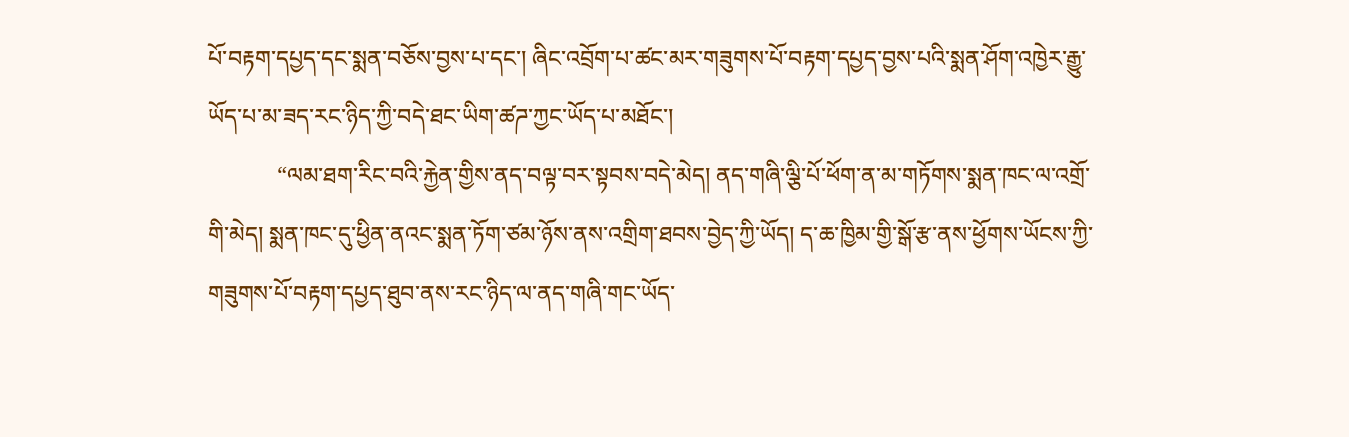པོ་བརྟག་དཔྱད་དང་སྨན་བཅོས་བྱས་པ་དང་། ཞིང་འབྲོག་པ་ཚང་མར་གཟུགས་པོ་བརྟག་དཔྱད་བྱས་པའི་སྨན་ཤོག་འཁྱེར་རྒྱུ་ཡོད་པ་མ་ཟད་རང་ཉིད་ཀྱི་བདེ་ཐང་ཡིག་ཚཌ་ཀྱང་ཡོད་པ་མཐོང་།
            “ལམ་ཐག་རིང་བའི་རྐྱེན་གྱིས་ནད་བལྟ་བར་སྟབས་བདེ་མེད། ནད་གཞི་ལྕི་པོ་ཕོག་ན་མ་གཏོགས་སྨན་ཁང་ལ་འགྲོ་གི་མེད། སྨན་ཁང་དུ་ཕྱིན་ནའང་སྨན་ཏོག་ཙམ་ཉོས་ནས་འགྲིག་ཐབས་བྱེད་ཀྱི་ཡོད། ད་ཆ་ཁྱིམ་གྱི་སྒོ་རྩ་ནས་ཕྱོགས་ཡོངས་ཀྱི་གཟུགས་པོ་བརྟག་དཔྱད་ཐུབ་ནས་རང་ཉིད་ལ་ནད་གཞི་གང་ཡོད་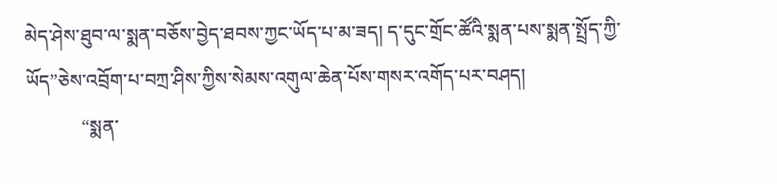མེད་ཤེས་ཐུབ་ལ་སྨན་བཅོས་བྱེད་ཐབས་ཀྱང་ཡོད་པ་མ་ཟད། ད་དུང་གྲོང་ཚོའི་སྨན་པས་སྨན་སྤྲོད་ཀྱི་ཡོད”ཅེས་འབྲོག་པ་བཀྲ་ཤིས་ཀྱིས་སེམས་འགུལ་ཆེན་པོས་གསར་འགོད་པར་བཤད།
            “སྨན་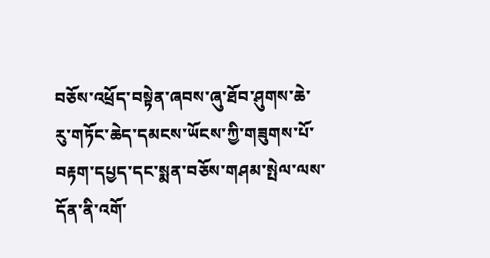བཅོས་འཕྲོད་བསྟེན་ཞབས་ཞུ་ཐོབ་ཤུགས་ཆེ་རུ་གཏོང་ཆེད་དམངས་ཡོངས་ཀྱི་གཟུགས་པོ་བརྟག་དཔྱད་དང་སྨན་བཅོས་གཤམ་སྤེལ་ལས་དོན་ནི་འགོ་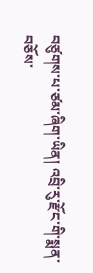བཙུགས་པ་ཙམ་ཞིག་ཡིན། འབྲི་རུ་རྫོང་གི་སྨན་བཅོས་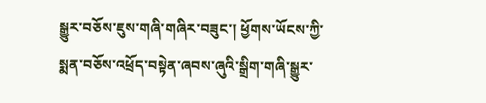སྒྱུར་བཅོས་ཇུས་གཞི་གཞིར་བཟུང་། ཕྱོགས་ཡོངས་ཀྱི་སྨན་བཅོས་འཕྲོད་བསྟེན་ཞབས་ཞུའི་སྒྲིག་གཞི་སྒྱུར་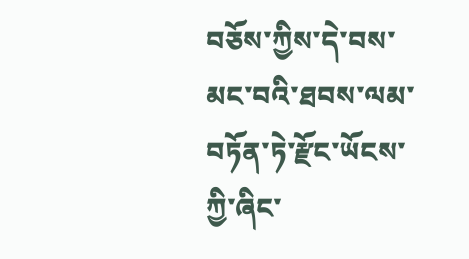བཅོས་ཀྱིས་དེ་བས་མང་བའི་ཐབས་ལམ་བཏོན་ཏེ་རྫོང་ཡོངས་ཀྱི་ཞིང་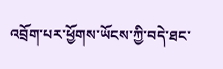འབྲོག་པར་ཕྱོགས་ཡོངས་ཀྱི་བདེ་ཐང་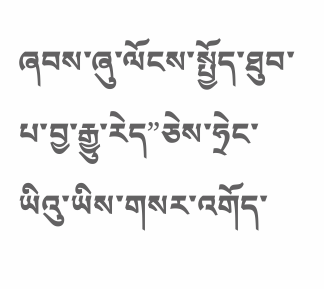ཞབས་ཞུ་ལོངས་སྤྱོད་ཐུབ་པ་བྱ་རྒྱུ་རེད”ཅེས་ཧྲེང་ཡིའུ་ཡིས་གསར་འགོད་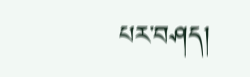པར་བཤད།